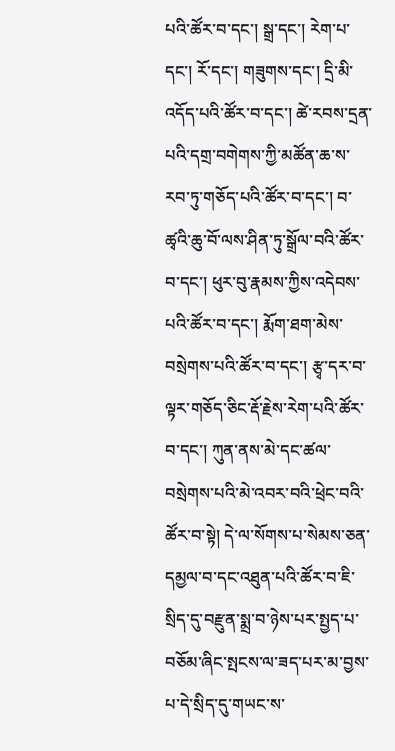པའི་ཚོར་བ་དང་། སྒྲ་དང་། རེག་པ་དང་། རོ་དང་། གཟུགས་དང་། དྲི་མི་འདོད་པའི་ཚོར་བ་དང་། ཚེ་རབས་དྲན་པའི་དགྲ་བགེགས་ཀྱི་མཚོན་ཆ་ས་རབ་ཏུ་གཅོད་པའི་ཚོར་བ་དང་། བ་ཚྭའི་ཆུ་བོ་ལས་ཤིན་ཏུ་སྒྲོལ་བའི་ཚོར་བ་དང་། ཕུར་བུ་རྣམས་ཀྱིས་འདེབས་པའི་ཚོར་བ་དང་། རྨོག་ཐག་མེས་བསྲེགས་པའི་ཚོར་བ་དང་། རྩྭ་དར་བ་ལྟར་གཅོད་ཅིང་རྡོ་རྗེས་རེག་པའི་ཚོར་བ་དང་། ཀུན་ནས་མེ་དང་ཚལ་བསྲེགས་པའི་མེ་འབར་བའི་ཕྲེང་བའི་ཚོར་བ་སྟེ། དེ་ལ་སོགས་པ་སེམས་ཅན་དམྱལ་བ་དང་འཐུན་པའི་ཚོར་བ་ཇི་སྲིད་དུ་བརྫུན་སྨྲ་བ་ཉེས་པར་སྤྱད་པ་བཅོམ་ཞིང་སྤངས་ལ་ཟད་པར་མ་བྱས་པ་དེ་སྲིད་དུ་གཡང་ས་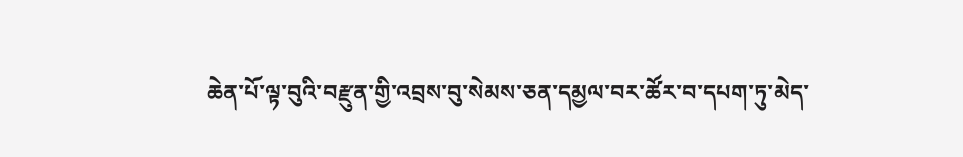ཆེན་པོ་ལྟ་བུའི་བརྫུན་གྱི་འབྲས་བུ་སེམས་ཅན་དམྱལ་བར་ཚོར་བ་དཔག་ཏུ་མེད་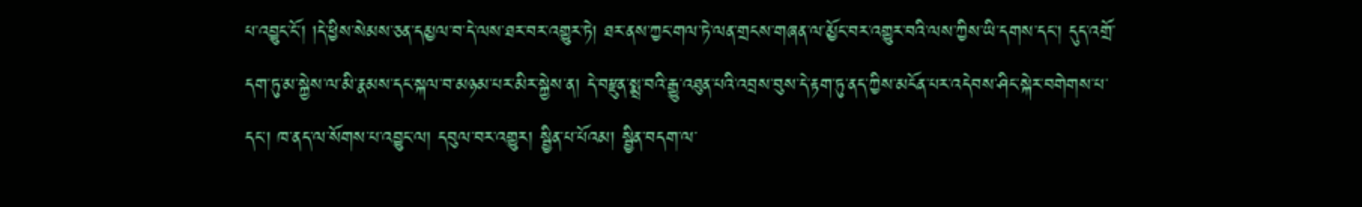པ་འབྱུང་ངོ་། །དེ་ཕྱིས་སེམས་ཅན་དམྱལ་བ་དེ་ལས་ཐར་བར་འགྱུར་ཏེ། ཐར་ནས་ཀྱང་གལ་ཏེ་ལན་གྲངས་གཞན་ལ་མྱོང་བར་འགྱུར་བའི་ལས་ཀྱིས་ཡི་དགས་དང་། དུད་འགྲོ་དག་ཏུ་མ་སྐྱེས་ལ་མི་རྣམས་དང་སྐལ་བ་མཉམ་པར་མིར་སྐྱེས་ན། དེ་བརྫུན་སྨྲ་བའི་རྒྱུ་འཐུན་པའི་འབྲས་བུས་དེ་རྟག་ཏུ་ནད་ཀྱིས་མངོན་པར་འདེབས་ཤིང་སྐེར་བགེགས་པ་དང་། ཁ་ནད་ལ་སོགས་པ་འབྱུང་ལ། དབུལ་བར་འགྱུར། སྦྱིན་པ་པོའམ། སྦྱིན་བདག་ལ་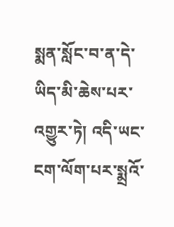སྨན་སློང་བ་ན་དེ་ཡིད་མི་ཆེས་པར་འགྱུར་ཏེ། འདི་ཡང་ངག་ལོག་པར་སྨྲའོ་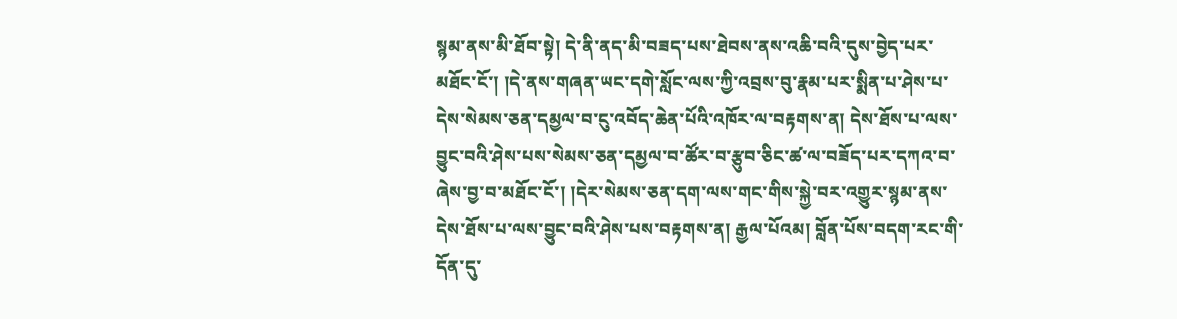སྙམ་ནས་མི་ཐོབ་སྟེ། དེ་ནི་ནད་མི་བཟད་པས་ཐེབས་ནས་འཆི་བའི་དུས་བྱེད་པར་མཐོང་ངོ་། །དེ་ནས་གཞན་ཡང་དགེ་སློང་ལས་ཀྱི་འབྲས་བུ་རྣམ་པར་སྨིན་པ་ཤེས་པ་དེས་སེམས་ཅན་དམྱལ་བ་ངུ་འབོད་ཆེན་པོའི་འཁོར་ལ་བརྟགས་ན། དེས་ཐོས་པ་ལས་བྱུང་བའི་ཤེས་པས་སེམས་ཅན་དམྱལ་བ་ཚོར་བ་རྩུབ་ཅིང་ཚ་ལ་བཟོད་པར་དཀའ་བ་ཞེས་བྱ་བ་མཐོང་ངོ་། །དེར་སེམས་ཅན་དག་ལས་གང་གིས་སྐྱེ་བར་འགྱུར་སྙམ་ནས་དེས་ཐོས་པ་ལས་བྱུང་བའི་ཤེས་པས་བརྟགས་ན། རྒྱལ་པོའམ། བློན་པོས་བདག་རང་གི་དོན་དུ་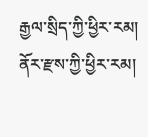རྒྱལ་སྲིད་ཀྱི་ཕྱིར་རམ། ནོར་རྫས་ཀྱི་ཕྱིར་རམ།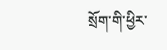སྲོག་གི་ཕྱིར་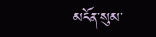མངོན་སུམ་